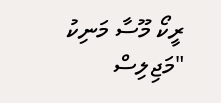ރީކޯ މޫސާ މަނިކު
"މަޖިލިސް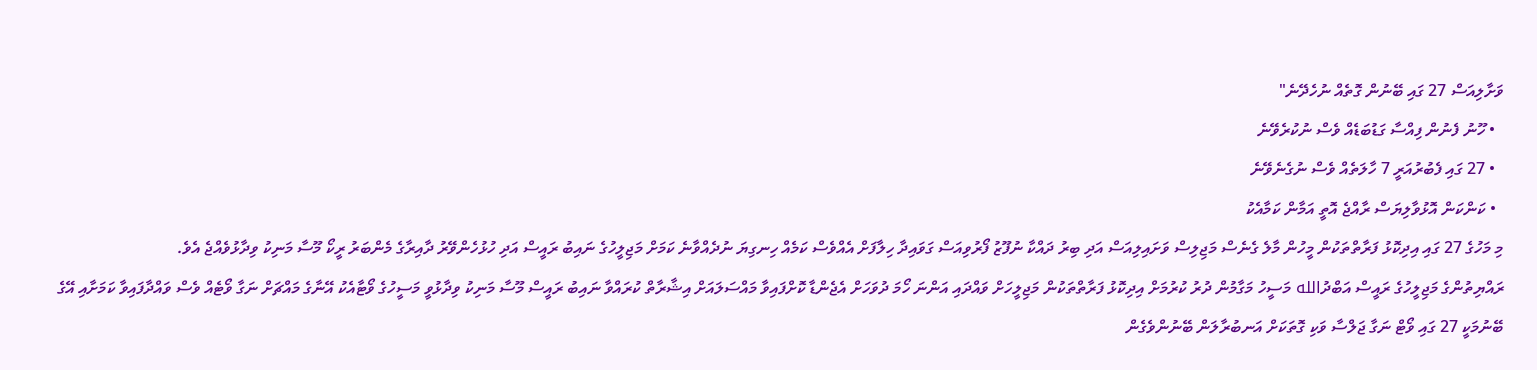ވަށާލިއަސް 27 ގައި ބޭނުން ގޮތެއް ނުހެދޭނެ"
  • ހޫނު ފެނުން ފިއްސާ ގަޑުބަޑެއް ވެސް ނުކުރެވޭނެ
  • 27 ގައި ފެބުރުއަރީ 7 ހާލަތެއް ވެސް ނުގެނެވޭނެ
  • ކަންކަން އޮޅުވާލިޔަސް ރާއްޖެ އޮތީ އަމާން ކަމާއެކު
މި މަހުގެ 27 ގައި އިދިކޮޅު ފަރާތްތަކުން މީހުން މާލެ ގެނެސް މަޖިލިސް ވަށައިލިއަސް އަދި ބިރު ދައްކާ ނުފޫޒު ފޯރުވިއަސް ގަވައިދާ ހިލާފަށް އެއްވެސް ކަމެއް ހިނގިޔަ ނުދެއްވާނެ ކަމަށް މަޖިލީހުގެ ނައިބު ރައީސް އަދި ހުޅުހެންވޭރު ދާއިރާގެ މެންބަރު ރީކޯ މޫސާ މަނިކު ވިދާޅުވެއްޖެ އެވެ.
ރައްޔިތުންގެ މަޖިލީހުގެ ރައީސް އަބްދުالله މަސީހު މަގާމުން ދުރު ކުރުމަށް އިދިކޮޅު ފަރާތްތަކުން މަޖިލީހަށް ވައްދައި އަންނަ ހޯމަ ދުވަހަށް އެޖެންޑާ ކޮށްފައިވާ މައްސަލައަށް އިޝާރާތް ކުރައްވާ ނައިބު ރައީސް މޫސާ މަނިކު ވިދާޅުވީ މަސީހުގެ ވޯޓާއެކު އޭނާގެ މައްޗަށް ނަގާ ވޯޓެއް ވެސް ވައްދާފައިވާ ކަމަށާއި އޭގެ ބޭނުމަކީ 27 ގައި ވޯޓް ނަގާ ޖަލްސާ ވަކި ގޮތަކަށް އަނބުރާލަން ބޭނުންވެގެން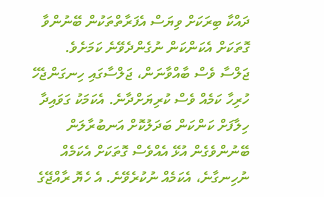ދައްކާ ބިރަކަށް ވިޔަސް އެފަރާތްތަކުން ބޭނުންވާ ގޮތަކަށް އެކަންކަން ނުގެންދެވޭނެ ކަމަށެވެ.
ޖަލްސާ ވެސް ބާއްވާނަން، ޖަލްސާގައި ހިނގަންޖެހޭ ހުރިހާ ކަމެއް ވެސް ކުރިޔަށްދާނެ. އެކަމަކު ގަވައިދާ ހިލާފަށް ކަންކަން ބަދަލުކޮށް އަނބުރާލަން ބޭނުންވެގެން އުޅޭ އެއްވެސް ގޮތަކަށް އެކަމެއް ނުހިނގާނެ، އެކަމެއް ނުކުރެވޭނެ. އެ ހެޔޮ ރާއްޖޭގެ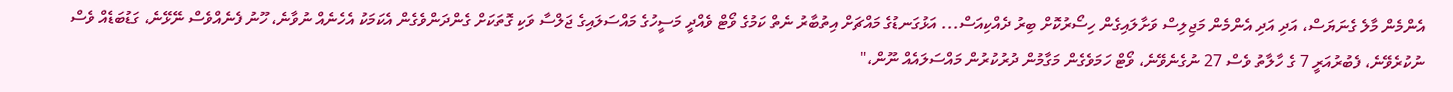އެންމެން މާލެ ގެނަޔަސް، އަދި އަދި އެންމެން މަޖިލިސް ވަށާލައިގެން ހިސޯރުކޮށް ބިރު ދެއްކިއަސް... އަޅުގަނޑުގެ މައްޗަށް އިތުބާރު ނެތް ކަމުގެ ވޯޓް ވެއްދީ މަސީހުގެ މައްސަލައިގެ ޖަލްސާ ވަކި ގޮތަކަށް ގެންދަންވެގެން އެކަމަކު އެހެނެއް ނުވާނެ، ހޫނު ފެނެއްވެސް ނޭޅޭނެ، ގަޑުބަޑެއް ވެސް ނުކުރެވޭނެ، ފެބުރުއަރީ 7 ގެ ހާލާތު ވެސް 27 ނުގެނެވޭނެ، ވޯޓް ހަމަވެގެން މަގާމުން ދުރުކުރުން މައްސަލައެއް ނޫން،"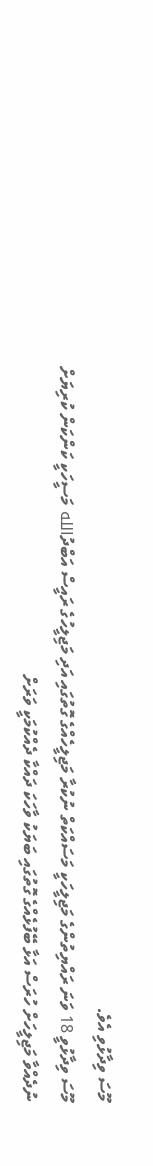މޫސަ ވިދާޅުވި އެވެ.
މޫސަ ވިދާޅުވީ 18 ވަނަ ރައްޔިތުންގެ މަޖިލީހަކީ މަސައްކަތް ނުކުރާ މަޖިލީހެއްގެ ގޮތުގައި އަދި މަޖިލީހުގެ ރައީސް އަބްދުالله މަސީހަކީ ކަންކަން ކުރިޔަށް ނުދެއްވާ މަޖިލީހަށް ހުރަސް އަޅާ ބޭފުޅެއްގެ ގޮތުގައި ބަޔަކު ވާހަކަ ދައްކާ ދެއްކުމަކީ ވަރަށް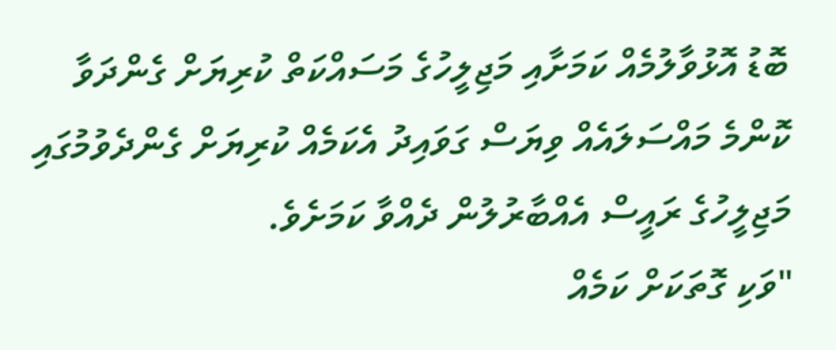ބޮޑު އޮޅުވާލުމެއް ކަމަށާއި މަޖިލީހުގެ މަސައްކަތް ކުރިޔަށް ގެންދަވާ ކޮންމެ މައްސަލައެއް ވިޔަސް ގަވައިދު އެކަމެއް ކުރިޔަށް ގެންދެވުމުގައި މަޖިލީހުގެ ރައީސް އެއްބާރުލުން ދެއްވާ ކަމަށެވެ.
"ވަކި ގޮތަކަށް ކަމެއް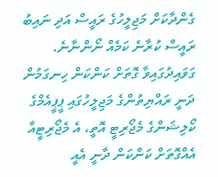ގެންދާކަށް މަޖިލީހުގެ ރައީސް އަދި ނައިބު ރައީސް ކުރާނެ ކަމެއް ނޯންނާނެ. ގަވައިދުގައިވާ ގޮތަށް ކަންކަން ހިނގަމުން ދަނީ ރައްޔިތުންގެ މަޖިލީހުގައި ޕީޕީއެމްގެ ކޯލިޝަންގެ މެޖޯރިޓީ އޮތީ، އެ މެޖޯރިޓީއާ އެއްގޮތަށް ކަންކަން ދާނީ އެއީ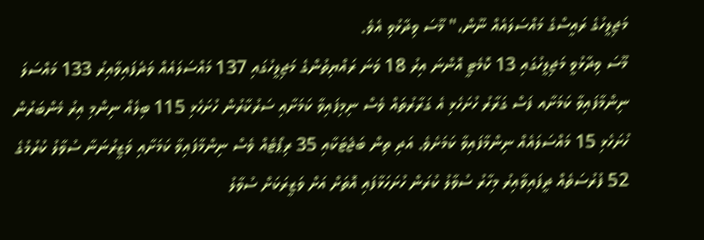މަޖިލީހުގެ ރައީސްގެ މައްސަލައެއް ނޫން،" މޫސަ ވިދާޅުވި އެވެ.
މޫސަ ވިދާޅުވީ މަޖިލީހުގައި 13 ކޮމެޓީ އޮންނަ އިރު 18 ވަނަ ރައްޔިތުންގެ މަޖިލީހުގައި 137 މައްސަލައެއް ވަދެފައިވާއިރު 133 މައްސަލަ ނިންމާފައިވާ ކަމަށާއ ފަސް ގަރާރު ހުށަހެޅި އެ ގަރާރުތައް ވެސް ނިމިފައިވާ ކަމަށާއި ސަރުކާރުން ހުށަހެޅި 115 ބިލެއް ނިންމި އިރު މެންބަރުން ހުށަހެޅި 15 މައްސަލައެއް ނިންމާފައިވާ ކަމަށެވެ. އަދި ތިން ބަޖެޓަކާއި 35 ރިޕޯޓެއް ވެސް ނިންމާފައިވާ ކަމަށާއި ވަޒީރުނަނާ ސުވާލު ކުރުމުގެ 52 ފުރުސަތެއް ދީފައިވާއިރު މިހާރު ސުވާލު ކުރަން ހުށަހަޅާފައި އޮތަށް އަށް ވަޒީރަކަށް ސުވާލު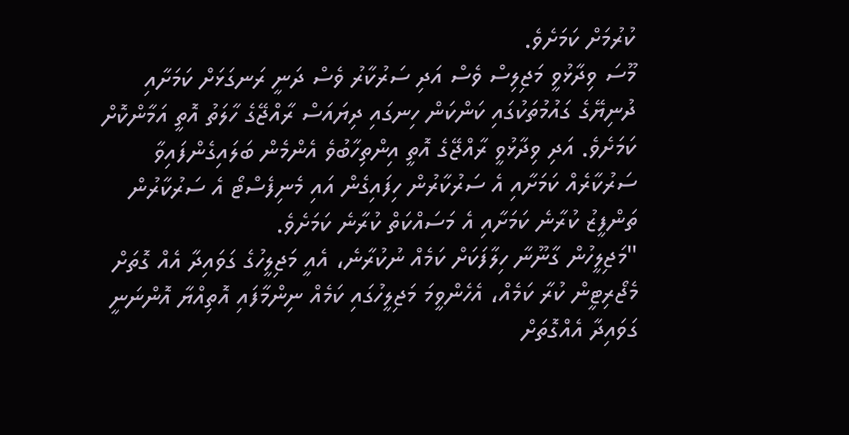ކުރުމަށް ކަމަށެވެ.
މޫސަ ވިދާޅުވީ މަޖިލިސް ވެސް އަދި ސަރުކާރު ވެސް ދަނީ ރަނގަޅަށް ކަމަށާއި ދުނިޔޭގެ ގައުމުތަކުގައި ކަންކަން ހިނގައި ދިޔައަސް ރާއްޖޭގެ ހާލަތު އޮތީ އަމާންކޮށް ކަމަށެވެ. އަދި ވިދާޅުވީ ރާއްޖޭގެ އޮތީ އިންތިހާބުވެ އެންމެން ބަލައިގެންފައިވާ ސަރުކާރެއް ކަމަށާއި އެ ސަރުކާރުން ހިފައިގެން އައި މެނިފެސްޓޯ އެ ސަރުކާރުން ތަންފީޒު ކުރާނެ ކަމަށާއި އެ މަސައްކަތް ކުރާނެ ކަމަށެވެ.
"މަޖިލީހުން ގާނޫނާ ހިލާފަކަށް ކަމެއް ނުކުރާނެ، އެއީ މަޖިލީހުގެ ގަވައިދާ އެއް ގޮތަށް މެޖޯރިޓީން ކުރާ ކަމެއް، އެހެންވީމަ މަޖިލީހުގައި ކަމެއް ނިންމާފައި އޮތިއްޔާ އޮންނަނީ ގަވައިދާ އެއްގޮތަށް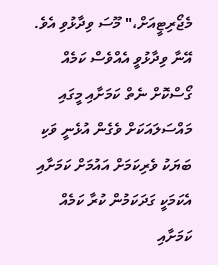މެޖޯރިޓީއަށް،" މޫސަ ވިދާޅުވި އެވެ.
އޭނާ ވިދާޅުވީ އެއްވެސް ކަމެއް ގޯސްކޮށް ނެތް ކަމަށާއި މީގައި މައްސަލައަކަށް ވެގެން އުޅެނީ ވަކި ބަޔަކު ވެރިކަމަށް އައުމަށް ކަމަށާއި އެކަމަކީ ގަދަކަމުން ކުރާ ކަމެއް ކަމަށާއި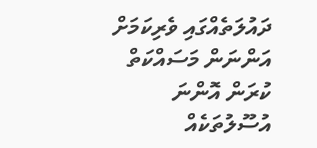ދައުލަތެއްގައި ވެރިކަމަށް އަންނަން މަސައްކަތް ކުރަން އޮންނަ އުސޫލުތަކެއް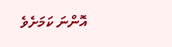އޮންނަ ކަމަށެވެ